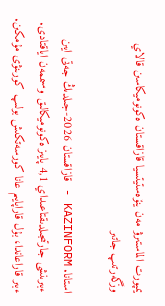يمپورت الماستىرۋ مەن ينۆەستيتسيا قازاقستان ەكونوميكاسىن قالاي وزگەرتىپ جاتىر

استانا. KAZINFORM - قازاقستان 2026-جىلدىڭ جەتى ايىن ءبىرىنشى جارتىجىلدىقتاعىداي 4,1 پايىز ەكونوميكالىق وسىممەن اياقتادى. ءبىر قاراعاندا، بۇل قاراپايىم عانا كورسەتكىش بولىپ كورىنۋى مۇمكىن.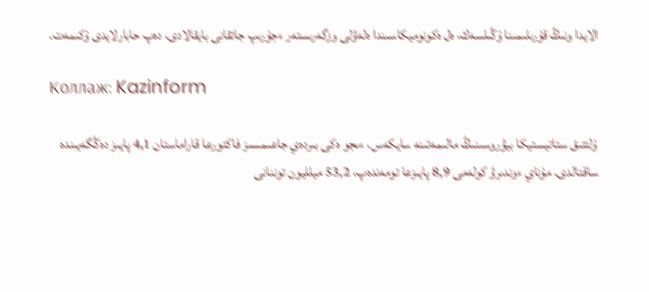الايدا ونىڭ قۇرىلىمىنا ۇڭىلسەك، ەل ەكونوميكاسىندا ەلەۋلى وزگەرىستەر ءجۇرىپ جاتقانى بايقالادى، دەپ حابارلايدى ۇكىمەت.

Коллаж: Kazinform

ۇلتتىق ستاتيستيكا بيۋروسىنىڭ مالىمەتىنە سايكەس، ءىجو ەكى بىردەي جاعىمسىز فاكتورعا قاراماستان 4,1 پايىز دەڭگەيىندە ساقتالدى. مۇناي ءوندىرۋ كولەمى 8,9 پايىزعا تومەندەپ، 53,2 ميلليون توننانى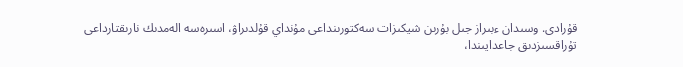قۇرادى. وسىدان ءبىراز جىل بۇرىن شيكىزات سەكتورىنداعى مۇنداي قۇلدىراۋ، اسىرەسە الەمدىك نارىقتارداعى تۇراقسىزدىق جاعدايىندا،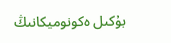بۇكىل ەكونوميكانىڭ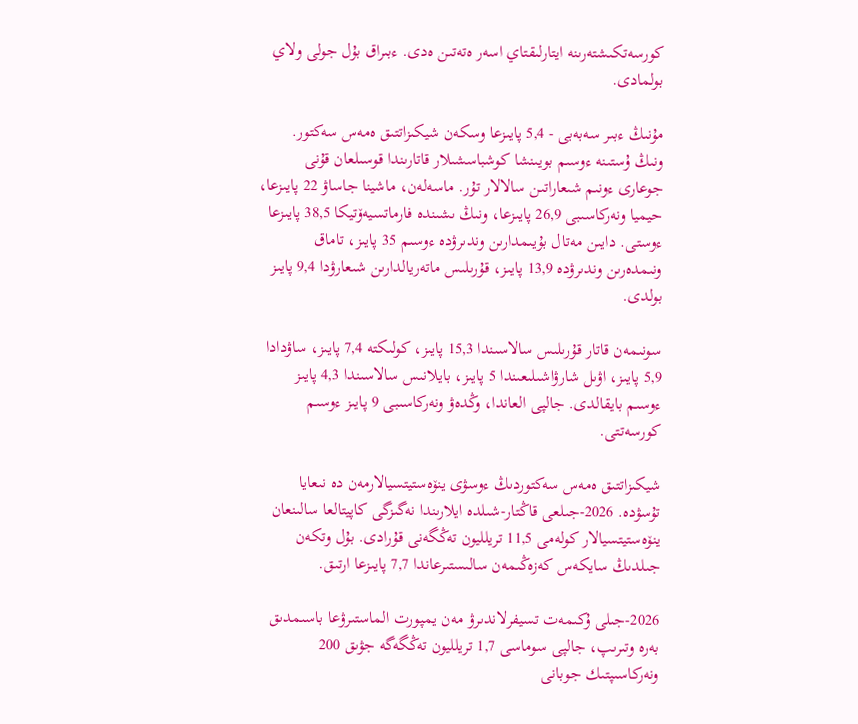كورسەتكىشتەرىنە ايتارلىقتاي اسەر ەتەتىن ەدى. ءبىراق بۇل جولى ولاي بولمادى.

مۇنىڭ ءبىر سەبەبى - 5,4 پايىزعا وسكەن شيكىزاتتىق ەمەس سەكتور. ونىڭ ۇستىنە ءوسىم بويىنشا كوشباسشىلار قاتارىندا قوسىلعان قۇنى جوعارى ءونىم شىعاراتىن سالالار تۇر. ماسەلەن، ماشينا جاساۋ 22 پايىزعا، حيميا ونەركاسىبى 26,9 پايىزعا، ونىڭ ىشىندە فارماتسيەۆتيكا 38,5 پايىزعا ءوستى. دايىن مەتال بۇيىمدارىن وندىرۋدە ءوسىم 35 پايىز، تاماق ونىمدەرىن وندىرۋدە 13,9 پايىز، قۇرىلىس ماتەريالدارىن شىعارۋدا 9,4 پايىز بولدى.

سونىمەن قاتار قۇرىلىس سالاسىندا 15,3 پايىز، كولىكتە 7,4 پايىز، ساۋدادا 5,9 پايىز، اۋىل شارۋاشىلىعىندا 5 پايىز، بايلانىس سالاسىندا 4,3 پايىز ءوسىم بايقالدى. جالپى العاندا، وڭدەۋ ونەركاسىبى 9 پايىز ءوسىم كورسەتتى.

شيكىزاتتىق ەمەس سەكتوردىڭ ءوسۋى ينۆەستيتسيالارمەن دە نىعايا تۇسۋدە. 2026-جىلعى قاڭتار-شىلدە ايلارىندا نەگىزگى كاپيتالعا سالىنعان ينۆەستيتسيالار كولەمى 11,5 تريلليون تەڭگەنى قۇرادى. بۇل وتكەن جىلدىڭ سايكەس كەزەڭىمەن سالىستىرعاندا 7,7 پايىزعا ارتىق.

2026-جىلى ۇكىمەت تسيفرلاندىرۋ مەن يمپورت الماستىرۋعا باسىمدىق بەرە وتىرىپ، جالپى سوماسى 1,7 تريلليون تەڭگەگە جۋىق 200 ونەركاسىپتىك جوبانى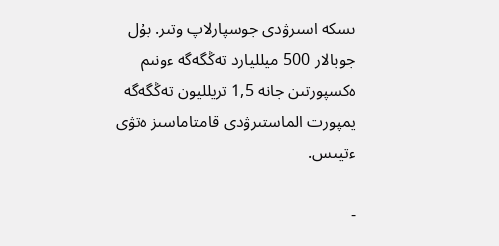ىسكە اسىرۋدى جوسپارلاپ وتىر. بۇل جوبالار 500 ميلليارد تەڭگەگە ءونىم ەكسپورتىن جانە 1,5 تريلليون تەڭگەگە يمپورت الماستىرۋدى قامتاماسىز ەتۋى ءتيىس.

-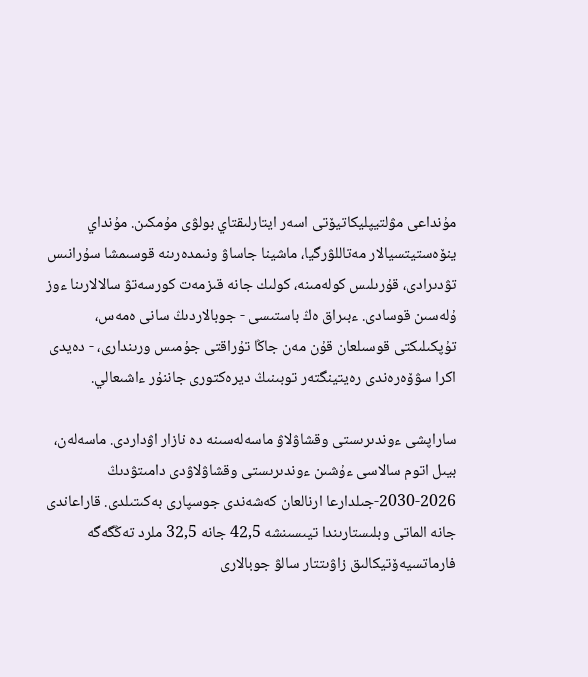مۇنداعى مۋلتيپليكاتيۆتى اسەر ايتارلىقتاي بولۋى مۇمكىن. مۇنداي ينۆەستيتسيالار مەتاللۋرگيا، ماشينا جاساۋ ونىمدەرىنە قوسىمشا سۇرانىس تۋدىرادى، قۇرىلىس كولەمىنە، كولىك جانە قىزمەت كورسەتۋ سالالارىنا ءوز ۇلەسىن قوسادى. ءبىراق ەڭ باستىسى - جوبالاردىڭ سانى ەمەس، تۇپكىلىكتى قوسىلعان قۇن مەن جاڭا تۇراقتى جۇمىس ورىندارى، - دەيدى اكرا سۋۆەرەندى رەيتينگتەر توبىنىڭ ديرەكتورى جاننۇر ءاشىعالي.

ساراپشى ءوندىرىستى وقشاۋلاۋ ماسەلەسىنە دە نازار اۋداردى. ماسەلەن، بيىل اتوم سالاسى ءۇشىن ءوندىرىستى وقشاۋلاۋدى دامىتۋدىڭ 2026-2030-جىلدارعا ارنالعان كەشەندى جوسپارى بەكىتىلدى. قاراعاندى جانە الماتى وبلىستارىندا تيىسىنشە 42,5 جانە 32,5 ملرد تەڭگەگە فارماتسيەۆتيكالىق زاۋىتتار سالۋ جوبالارى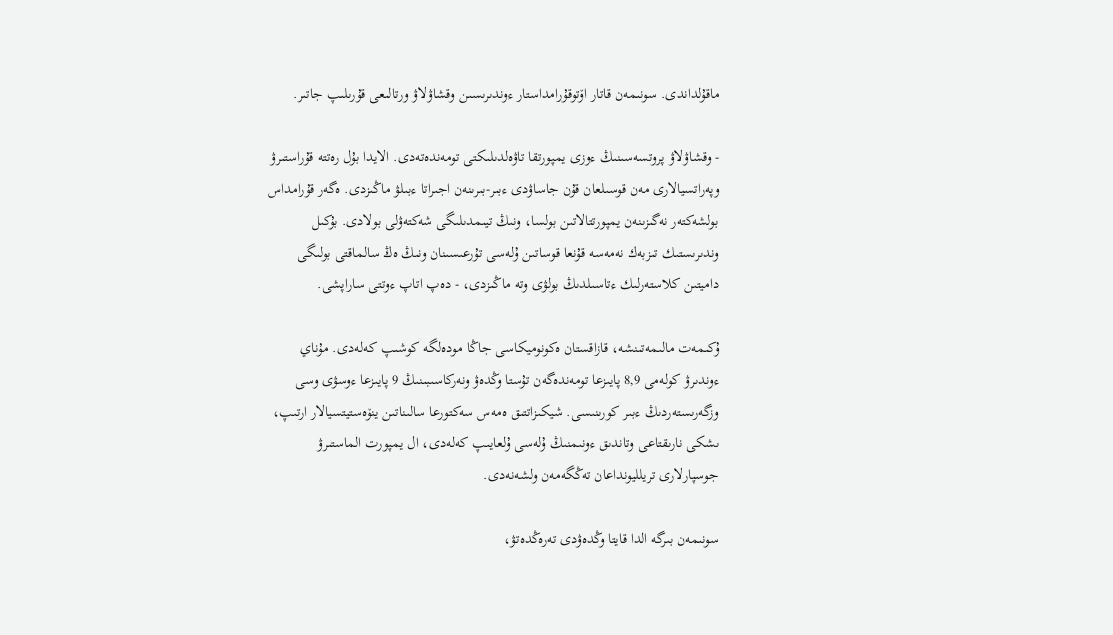ماقۇلداندى. سونىمەن قاتار اۆتوقۇرامداستار ءوندىرىسىن وقشاۋلاۋ ورتالىعى قۇرىلىپ جاتىر.

- وقشاۋلاۋ پروتسەسىنىڭ ءوزى يمپورتقا تاۋەلدىلىكتى تومەندەتەدى. الايدا بۇل رەتتە قۇراستىرۋ وپەراتسيالارى مەن قوسىلعان قۇن جاساۋدى ءبىر-بىرىنەن اجىراتا ءبىلۋ ماڭىزدى. ەگەر قۇرامداس بولشەكتەر نەگىزىنەن يمپورتتالاتىن بولسا، ونىڭ تيىمدىلىگى شەكتەۋلى بولادى. بۇكىل وندىرىستىك تىزبەك نەمەسە قۇنعا قوساتىن ۇلەسى تۇرعىسىنان ونىڭ ەڭ سالماقتى بولىگى داميتىن كلاستەرلىك ءتاسىلدىڭ بولۋى وتە ماڭىزدى، - دەپ اتاپ ءوتتى ساراپشى.

ۇكىمەت مالىمەتىنشە، قازاقستان ەكونوميكاسى جاڭا مودەلگە كوشىپ كەلەدى. مۇناي ءوندىرۋ كولەمى 8,9 پايىزعا تومەندەگەن تۇستا وڭدەۋ ونەركاسىبىنىڭ 9 پايىزعا ءوسۋى وسى وزگەرىستەردىڭ ءبىر كورىنىسى. شيكىزاتتىق ەمەس سەكتورعا سالىناتىن ينۆەستيتسيالار ارتىپ، ىشكى نارىقتاعى وتاندىق ءونىمنىڭ ۇلەسى ۇلعايىپ كەلەدى، ال يمپورت الماستىرۋ جوسپارلارى تريلليونداعان تەڭگەمەن ولشەنەدى.

سونىمەن بىرگە الدا قايتا وڭدەۋدى تەرەڭدەتۋ،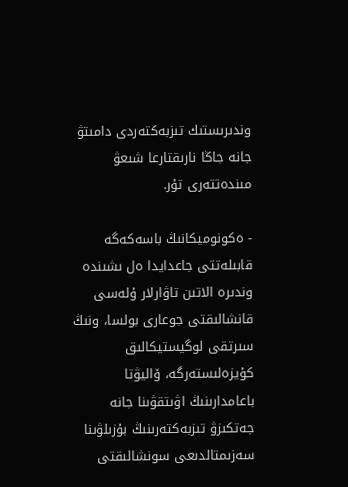وندىرىستىك تىزبەكتەردى دامىتۋ جانە جاڭا نارىقتارعا شىعۋ مىندەتتەرى تۇر.

- ەكونوميكانىڭ باسەكەگە قابىلەتتى جاعدايدا ەل ىشىندە وندىرە الاتىن تاۋارلار ۇلەسى قانشالىقتى جوعارى بولسا، ونىڭ سىرتقى لوگيستيكالىق كۇيزەلىستەرگە، ۆاليۋتا باعامدارىنىڭ اۋىتقۋىنا جانە جەتكىزۋ تىزبەكتەرىنىڭ بۇزىلۋىنا سەزىمتالدىعى سونشالىقتى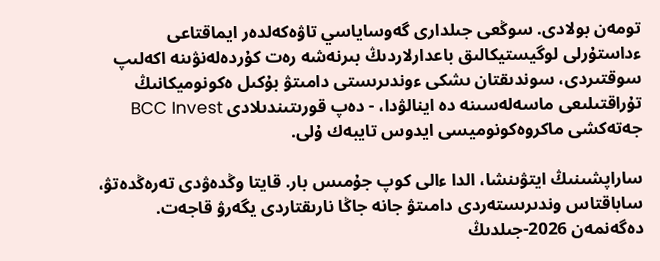تومەن بولادى. سوڭعى جىلدارى گەوساياسي تاۋەكەلدەر ايماقتاعى ءداستۇرلى لوگيستيكالىق باعدارلاردىڭ بىرنەشە رەت كۇردەلەنۋىنە اكەلىپ سوقتىردى، سوندىقتان ىشكى ءوندىرىستى دامىتۋ بۇكىل ەكونوميكانىڭ تۇراقتىلىعى ماسەلەسىنە دە اينالۋدا، - دەپ قورىتىندىلادى BCC Invest جەتەكشى ماكروەكونوميسى ايدوس تايبەك ۇلى.

ساراپشىنىڭ ايتۋىنشا، الدا ءالى كوپ جۇمىس بار. قايتا وڭدەۋدى تەرەڭدەتۋ، ساباقتاس وندىرىستەردى دامىتۋ جانە جاڭا نارىقتاردى يگەرۋ قاجەت. دەگەنمەن 2026-جىلدىڭ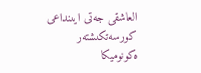العاشقى جەتى ايىنداعى كورسەتكىشتەر ەكونوميكا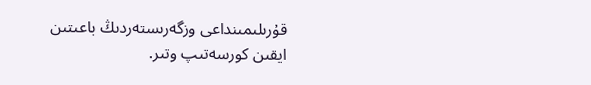قۇرىلىمىنداعى وزگەرىستەردىڭ باعىتىن ايقىن كورسەتىپ وتىر.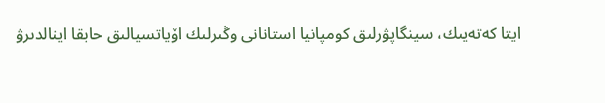ايتا كەتەيىك، سينگاپۋرلىق كومپانيا استانانى وڭىرلىك اۆياتسيالىق حابقا اينالدىرۋ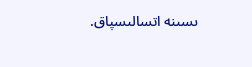ىسىنە اتسالىسپاق.